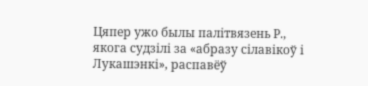Цяпер ужо былы палітвязень Р., якога судзілі за «абразу сілавікоў і Лукашэнкі», распавёў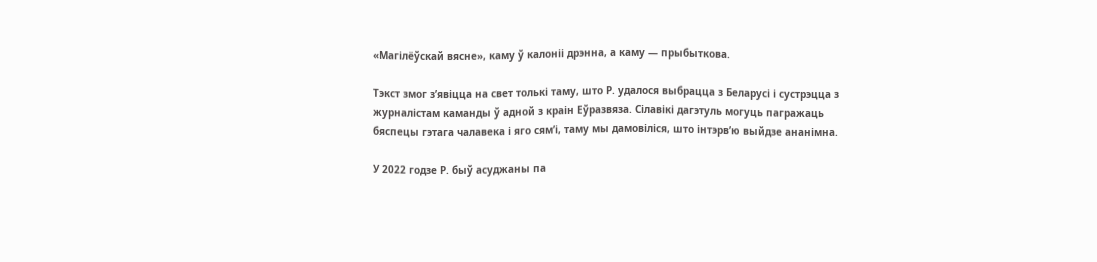«Магілёўскай вясне», каму ў калоніі дрэнна, а каму — прыбыткова.

Тэкст змог з’явіцца на свет толькі таму, што Р. удалося выбрацца з Беларусі і сустрэцца з журналістам каманды ў адной з краін Еўразвяза. Сілавікі дагэтуль могуць пагражаць бяспецы гэтага чалавека і яго сям’і, таму мы дамовіліся, што інтэрв’ю выйдзе ананімна.

У 2022 годзе Р. быў асуджаны па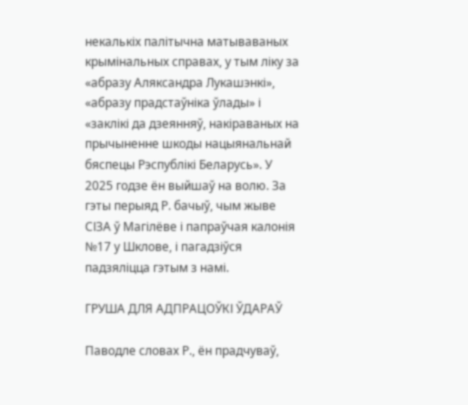некалькіх палітычна матываваных крымінальных справах, у тым ліку за «абразу Аляксандра Лукашэнкі», «абразу прадстаўніка ўлады» і «заклікі да дзеянняў, накіраваных на прычыненне шкоды нацыянальнай бяспецы Рэспублікі Беларусь». У 2025 годзе ён выйшаў на волю. За гэты перыяд Р. бачыў, чым жыве СІЗА ў Магілёве і папраўчая калонія №17 у Шклове, і пагадзіўся падзяліцца гэтым з намі.

ГРУША ДЛЯ АДПРАЦОЎКІ ЎДАРАЎ

Паводле словах Р., ён прадчуваў,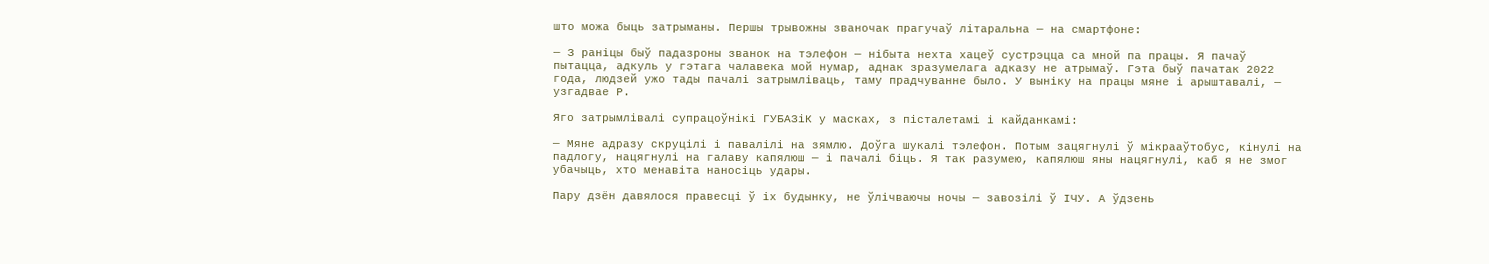што можа быць затрыманы. Першы трывожны званочак прагучаў літаральна — на смартфоне:

— З раніцы быў падазроны званок на тэлефон — нібыта нехта хацеў сустрэцца са мной па працы. Я пачаў пытацца, адкуль у гэтага чалавека мой нумар, аднак зразумелага адказу не атрымаў. Гэта быў пачатак 2022 года, людзей ужо тады пачалі затрымліваць, таму прадчуванне было. У выніку на працы мяне і арыштавалі, — узгадвае Р.

Яго затрымлівалі супрацоўнікі ГУБАЗіК у масках, з пісталетамі і кайданкамі:

— Мяне адразу скруцілі і павалілі на зямлю. Доўга шукалі тэлефон. Потым зацягнулі ў мікрааўтобус, кінулі на падлогу, нацягнулі на галаву капялюш — і пачалі біць. Я так разумею, капялюш яны нацягнулі, каб я не змог убачыць, хто менавіта наносіць удары.

Пару дзён давялося правесці ў іх будынку, не ўлічваючы ночы — завозілі ў ІЧУ. А ўдзень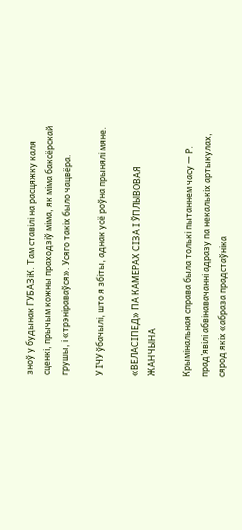зноў у будынак ГУБАЗіК. Там ставілі на расцяжку каля сценкі, прычым кожны праходзіў міма, як міма баксёрскай грушы, і «трэніраваўся». Усяго такіх было чацвёра.

У ІЧУ ўбачылі, што я збіты, аднак усё роўна прынялі мяне.

«ВЕЛАСІПЕД» ПА КАМЕРАХ СІЗА І ЎПЛЫВОВАЯ ЖАНЧЫНА

Крымінальная справа была толькі пытаннем часу — Р. прад’явілі абвінавачанні адразу па некалькіх артыкулах, сярод якіх «абраза прадстаўніка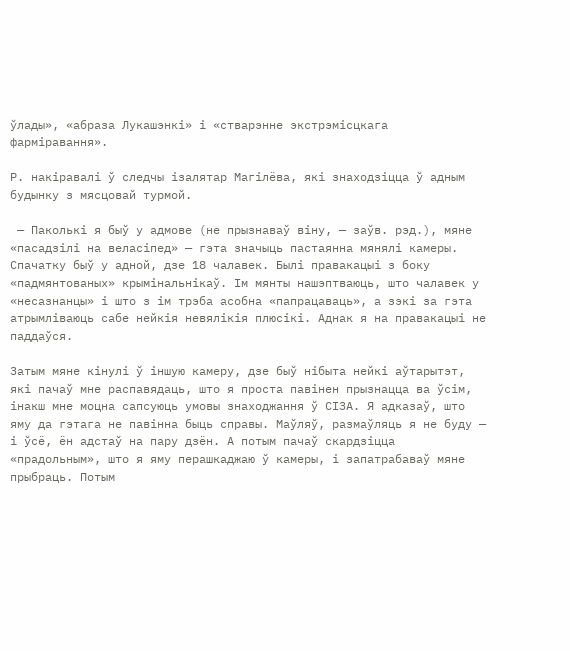ўлады», «абраза Лукашэнкі» і «стварэнне экстрэмісцкага фарміравання».

Р. накіравалі ў следчы ізалятар Магілёва, які знаходзіцца ў адным будынку з мясцовай турмой.

 — Паколькі я быў у адмове (не прызнаваў віну, — заўв. рэд.), мяне «пасадзілі на веласіпед» — гэта значыць пастаянна мянялі камеры. Спачатку быў у адной, дзе 18 чалавек. Былі правакацыі з боку «падмянтованых» крымінальнікаў. Ім мянты нашэптваюць, што чалавек у «несазнанцы» і што з ім трэба асобна «папрацаваць», а зэкі за гэта атрымліваюць сабе нейкія невялікія плюсікi. Аднак я на правакацыі не паддаўся.

Затым мяне кінулі ў іншую камеру, дзе быў нібыта нейкі аўтарытэт, які пачаў мне распавядаць, што я проста павінен прызнацца ва ўсім, інакш мне моцна сапсуюць умовы знаходжання ў СІЗА. Я адказаў, што яму да гэтага не павінна быць справы. Маўляў, размаўляць я не буду — і ўсё, ён адстаў на пару дзён. А потым пачаў скардзіцца «прадольным», што я яму перашкаджаю ў камеры, і запатрабаваў мяне прыбраць. Потым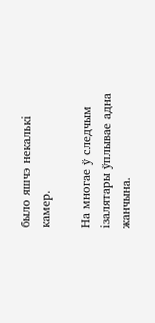было яшчэ некалькі камер.

На многае ў следчым ізалятары ўплывае адна жанчына.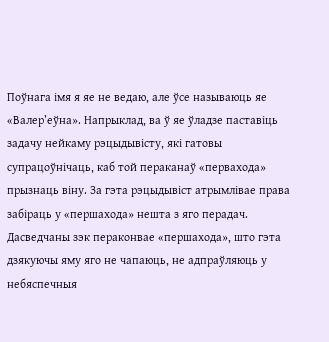Поўнага імя я яе не ведаю, але ўсе называюць яе «Валер’еўна». Напрыклад, ва ў яе ўладзе паставіць задачу нейкаму рэцыдывісту, які гатовы супрацоўнічаць, каб той пераканаў «первахода» прызнаць віну. За гэта рэцыдывіст атрымлівае права забіраць у «першахода» нешта з яго перадач. Дасведчаны зэк пераконвае «першахода», што гэта дзякуючы яму яго не чапаюць, не адпраўляюць у небяспечныя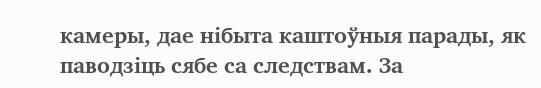камеры, дае нібыта каштоўныя парады, як паводзіць сябе са следствам. За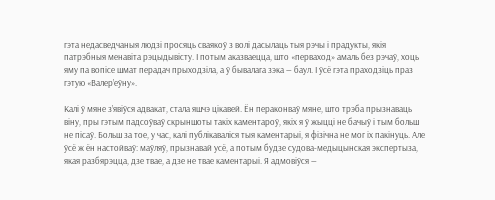гэта недасведчаныя людзі просяць сваякоў з волі дасылаць тыя рэчы і прадукты, якія патрэбныя менавіта рэцыдывісту. І потым аказваецца, што «перваход» амаль без рэчаў, хоць яму па вопісе шмат перадач прыходзіла, а ў бывалага зэка — баул. І ўсё гэта праходзіць праз гэтую «Валер’еўну».

Калі ў мяне з’явіўся адвакат, стала яшчэ цікавей. Ён пераконваў мяне, што трэба прызнаваць віну, пры гэтым падсоўваў скрыншоты такіх каментароў, якіх я ў жыцці не бачыў і тым больш не пісаў. Больш за тое, у час, калі публікаваліся тыя каментарыі, я фізічна не мог іх пакінуць. Але ўсё ж ён настойваў: маўляў, прызнавай усё, а потым будзе судова-медыцынская экспертыза, якая разбярэцца, дзе твае, а дзе не твае каментарыі. Я адмовіўся —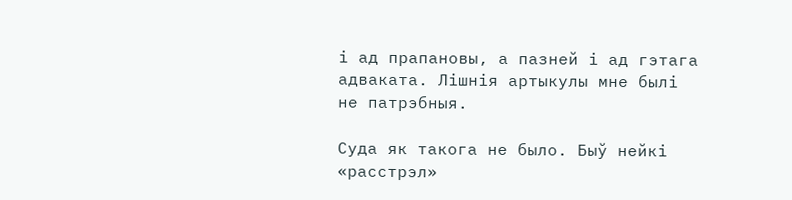і ад прапановы, а пазней і ад гэтага адваката. Лішнія артыкулы мне былі не патрэбныя.

Суда як такога не было. Быў нейкі «расстрэл»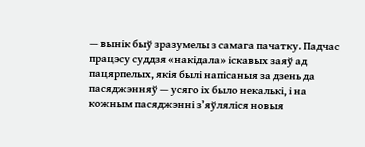— вынік быў зразумелы з самага пачатку. Падчас працэсу суддзя «накідала» іскавых заяў ад пацярпелых, якія былі напісаныя за дзень да пасяджэнняў — усяго іх было некалькі, і на кожным пасяджэнні з’яўляліся новыя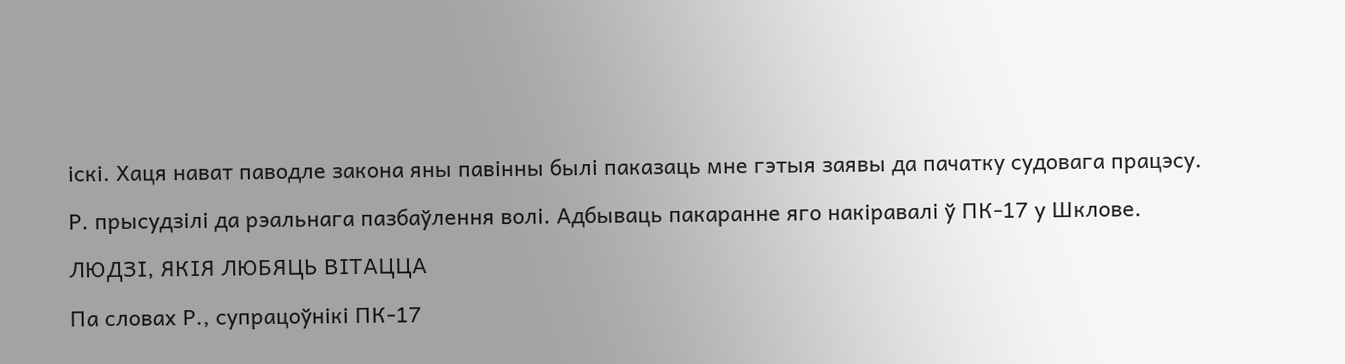іскі. Хаця нават паводле закона яны павінны былі паказаць мне гэтыя заявы да пачатку судовага працэсу.

Р. прысудзілі да рэальнага пазбаўлення волі. Адбываць пакаранне яго накіравалі ў ПК-17 у Шклове.

ЛЮДЗІ, ЯКІЯ ЛЮБЯЦЬ ВІТАЦЦА

Па словах Р., супрацоўнікі ПК-17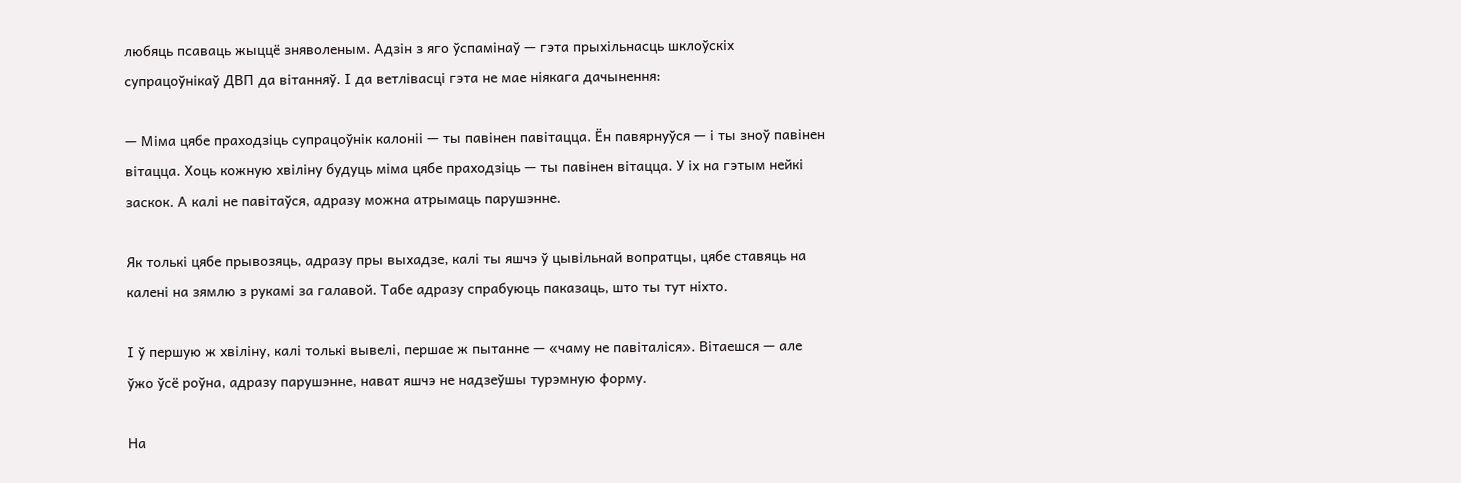любяць псаваць жыццё зняволеным. Адзін з яго ўспамінаў — гэта прыхільнасць шклоўскіх супрацоўнікаў ДВП да вітанняў. І да ветлівасці гэта не мае ніякага дачынення:

— Міма цябе праходзіць супрацоўнік калоніі — ты павінен павітацца. Ён павярнуўся — і ты зноў павінен вітацца. Хоць кожную хвіліну будуць міма цябе праходзіць — ты павінен вітацца. У іх на гэтым нейкі заскок. А калі не павітаўся, адразу можна атрымаць парушэнне.

Як толькі цябе прывозяць, адразу пры выхадзе, калі ты яшчэ ў цывільнай вопратцы, цябе ставяць на калені на зямлю з рукамі за галавой. Табе адразу спрабуюць паказаць, што ты тут ніхто.

І ў першую ж хвіліну, калі толькі вывелі, першае ж пытанне — «чаму не павіталіся». Вітаешся — але ўжо ўсё роўна, адразу парушэнне, нават яшчэ не надзеўшы турэмную форму.

На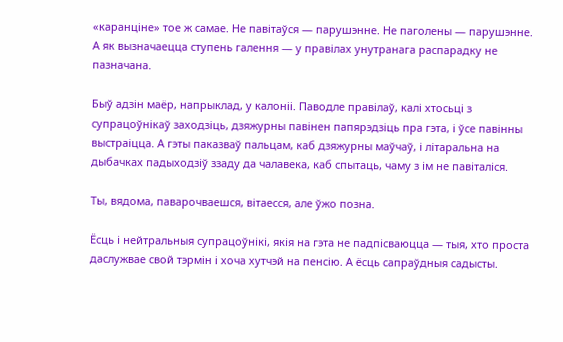«каранціне» тое ж самае. Не павітаўся — парушэнне. Не паголены — парушэнне. А як вызначаецца ступень галення — у правілах унутранага распарадку не пазначана.

Быў адзін маёр, напрыклад, у калоніі. Паводле правілаў, калі хтосьці з супрацоўнікаў заходзіць, дзяжурны павінен папярэдзіць пра гэта, і ўсе павінны выстраіцца. А гэты паказваў пальцам, каб дзяжурны маўчаў, і літаральна на дыбачках падыходзіў ззаду да чалавека, каб спытаць, чаму з ім не павіталіся.

Ты, вядома, паварочваешся, вітаесся, але ўжо позна.

Ёсць і нейтральныя супрацоўнікі, якія на гэта не падпісваюцца — тыя, хто проста даслужвае свой тэрмін і хоча хутчэй на пенсію. А ёсць сапраўдныя садысты.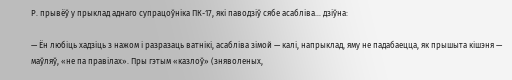Р. прывёў у прыклад аднаго супрацоўніка ПК-17, які паводзіў сябе асабліва… дзіўна:

— Ён любіць хадзіць з нажом і разразаць ватнікі, асабліва зімой — калі, напрыклад, яму не падабаецца, як прышыта кішэня — маўляў, «не па правілах». Пры гэтым «казлоў» (зняволеных,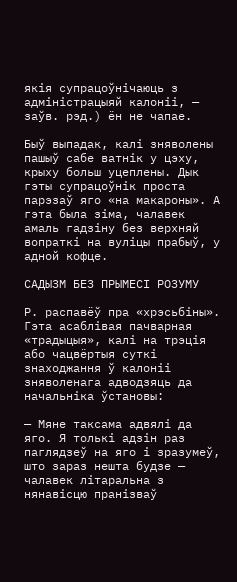якія супрацоўнічаюць з адміністрацыяй калоніі, — заўв. рэд.) ён не чапае.

Быў выпадак, калі зняволены пашыў сабе ватнік у цэху, крыху больш уцеплены. Дык гэты супрацоўнік проста парэзаў яго «на макароны». А гэта была зіма, чалавек амаль гадзіну без верхняй вопраткі на вуліцы прабыў, у адной кофце.

САДЫЗМ БЕЗ ПРЫМЕСІ РОЗУМУ

Р. распавёў пра «хрэсьбіны». Гэта асаблівая пачварная «традыцыя», калі на трэція або чацвёртыя суткі знаходжання ў калоніі зняволенага адводзяць да начальніка ўстановы:

— Мяне таксама адвялі да яго. Я толькі адзін раз паглядзеў на яго і зразумеў, што зараз нешта будзе — чалавек літаральна з нянавісцю пранізваў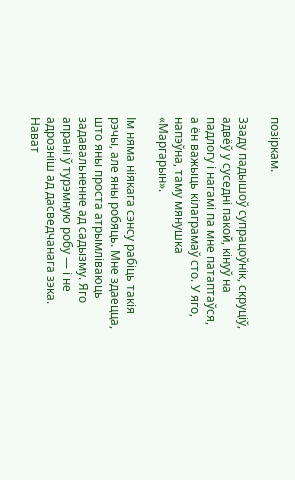позіркам.

Ззаду падышоў супрацоўнік, скруціў, адвёў у суседні пакой, кінуў на падлогу і нагамі па мне патаптаўся, а ён важыць кілаграмаў сто. У яго, напэўна, таму мянушка «Маргарын».

Ім няма ніякага сэнсу рабіць такія рэчы, але яны робяць. Мне здаецца, што яны проста атрымліваюць задавальненне ад садызму. Яго апрані ў турэмную робу — і не адрозніш ад дасведчанага зэка. Нават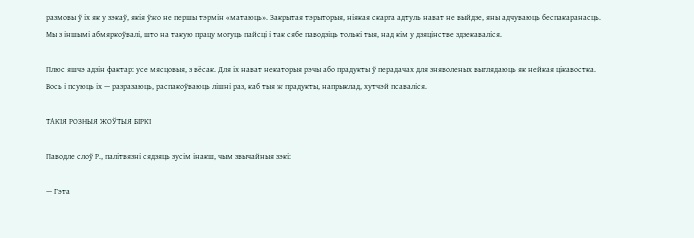размовы ў іх як у зэкаў, якія ўжо не першы тэрмін «матаюць». Закрытая тэрыторыя, ніякая скарга адтуль нават не выйдзе, яны адчуваюць беспакаранасць. Мы з іншымі абмяркоўвалі, што на такую працу могуць пайсці і так сябе паводзіць толькі тыя, над кім у дзяцінстве здзекаваліся.

Плюс яшчэ адзін фактар: усе мясцовыя, з вёсак. Для іх нават некаторыя рэчы або прадукты ў перадачах для зняволеных выглядаюць як нейкая цікавостка. Вось і псуюць іх — разразаюць, распакоўваюць лішні раз, каб тыя ж прадукты, напрыклад, хутчэй псаваліся.

ТАКІЯ РОЗНЫЯ ЖОЎТЫЯ БІРКІ

Паводле слоў Р., палітвязні сядзяць зусім інакш, чым звычайныя зэкі:

— Гэта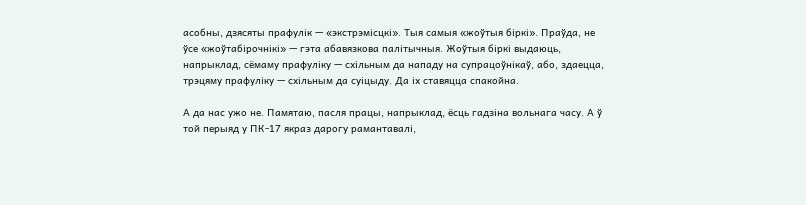асобны, дзясяты прафулік — «экстрэмісцкі». Тыя самыя «жоўтыя біркі». Праўда, не ўсе «жоўтабірочнікі» — гэта абавязкова палітычныя. Жоўтыя біркі выдаюць, напрыклад, сёмаму прафуліку — схільным да нападу на супрацоўнікаў, або, здаецца, трэцяму прафуліку — схільным да суіцыду. Да іх ставяцца спакойна.

А да нас ужо не. Памятаю, пасля працы, напрыклад, ёсць гадзіна вольнага часу. А ў той перыяд у ПК-17 якраз дарогу рамантавалі,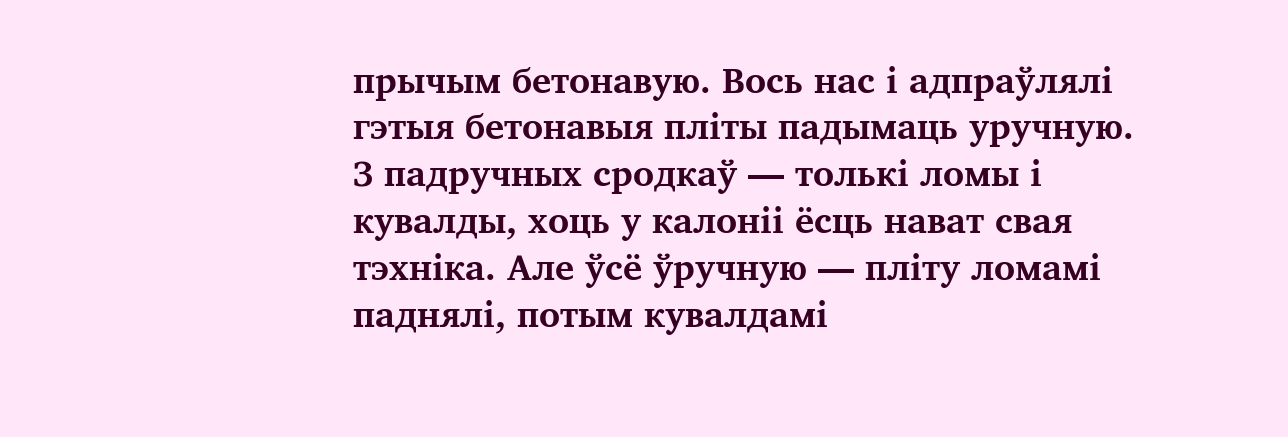прычым бетонавую. Вось нас і адпраўлялі гэтыя бетонавыя пліты падымаць уручную. З падручных сродкаў — толькі ломы і кувалды, хоць у калоніі ёсць нават свая тэхніка. Але ўсё ўручную — пліту ломамі паднялі, потым кувалдамі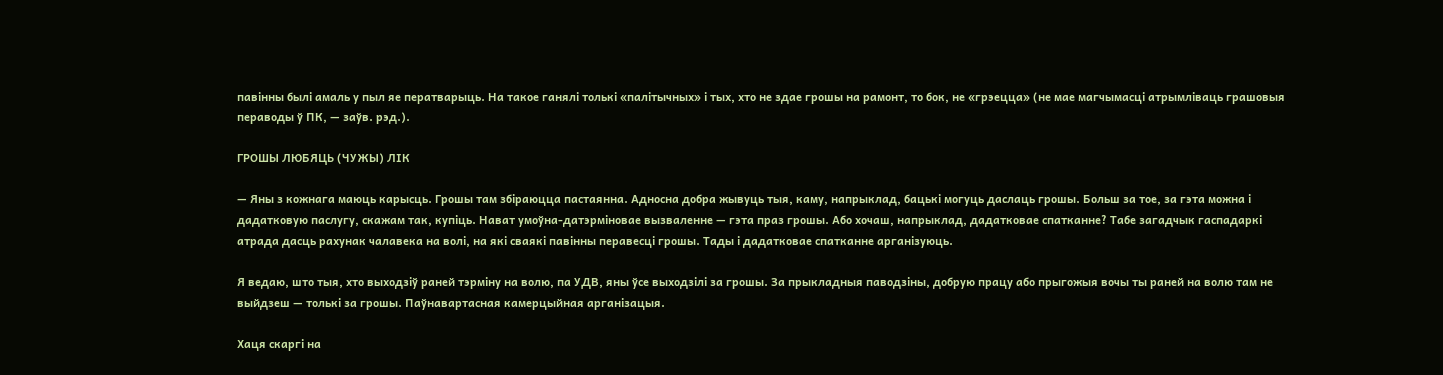павінны былі амаль у пыл яе ператварыць. На такое ганялі толькі «палітычных» і тых, хто не здае грошы на рамонт, то бок, не «грэецца» (не мае магчымасці атрымліваць грашовыя пераводы ў ПК, — заўв. рэд.).

ГРОШЫ ЛЮБЯЦЬ (ЧУЖЫ) ЛІК

— Яны з кожнага маюць карысць. Грошы там збіраюцца пастаянна. Адносна добра жывуць тыя, каму, напрыклад, бацькі могуць даслаць грошы. Больш за тое, за гэта можна і дадатковую паслугу, скажам так, купіць. Нават умоўна-датэрміновае вызваленне — гэта праз грошы. Або хочаш, напрыклад, дадатковае спатканне? Табе загадчык гаспадаркі атрада дасць рахунак чалавека на волі, на які сваякі павінны перавесці грошы. Тады і дадатковае спатканне арганізуюць.

Я ведаю, што тыя, хто выходзіў раней тэрміну на волю, па УДВ, яны ўсе выходзілі за грошы. За прыкладныя паводзіны, добрую працу або прыгожыя вочы ты раней на волю там не выйдзеш — толькі за грошы. Паўнавартасная камерцыйная арганізацыя.

Хаця скаргі на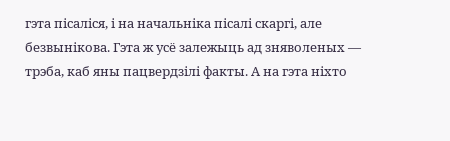гэта пісаліся, і на начальніка пісалі скаргі, але безвынікова. Гэта ж усё залежыць ад зняволеных — трэба, каб яны пацвердзілі факты. А на гэта ніхто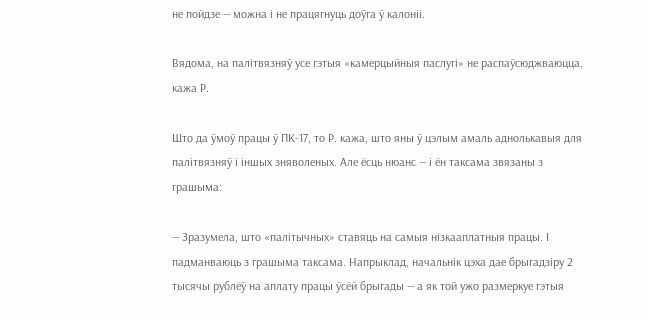не пойдзе — можна і не працягнуць доўга ў калоніі.

Вядома, на палітвязняў усе гэтыя «камерцыйныя паслугі» не распаўсюджваюцца, кажа Р.

Што да ўмоў працы ў ПК-17, то Р. кажа, што яны ў цэлым амаль аднолькавыя для палітвязняў і іншых зняволеных. Але ёсць нюанс — і ён таксама звязаны з грашыма:

— Зразумела, што «палітычных» ставяць на самыя нізкааплатныя працы. І падманваюць з грашыма таксама. Напрыклад, начальнік цэха дае брыгадзіру 2 тысячы рублёў на аплату працы ўсёй брыгады — а як той ужо размеркуе гэтыя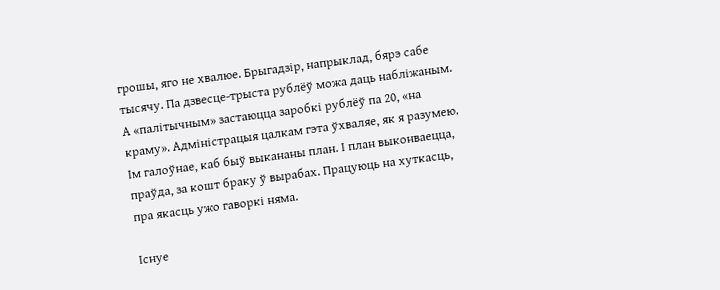грошы, яго не хвалюе. Брыгадзір, напрыклад, бярэ сабе тысячу. Па дзвесце-трыста рублёў можа даць набліжаным. А «палітычным» застаюцца заробкі рублёў па 20, «на краму». Адміністрацыя цалкам гэта ўхваляе, як я разумею. Ім галоўнае, каб быў выкананы план. І план выконваецца, праўда, за кошт браку ў вырабах. Працуюць на хуткасць, пра якасць ужо гаворкі няма.

Існуе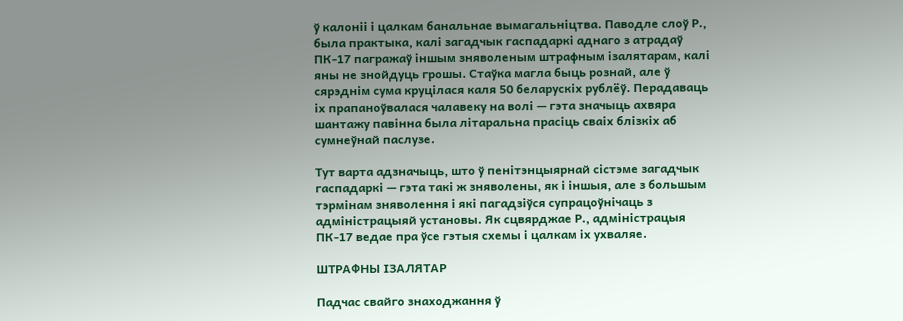ў калоніі і цалкам банальнае вымагальніцтва. Паводле слоў Р., была практыка, калі загадчык гаспадаркі аднаго з атрадаў ПК-17 пагражаў іншым зняволеным штрафным ізалятарам, калі яны не знойдуць грошы. Стаўка магла быць рознай, але ў сярэднім сума круцілася каля 50 беларускіх рублёў. Перадаваць іх прапаноўвалася чалавеку на волі — гэта значыць ахвяра шантажу павінна была літаральна прасіць сваіх блізкіх аб сумнеўнай паслузе.

Тут варта адзначыць, што ў пенітэнцыярнай сістэме загадчык гаспадаркі — гэта такі ж зняволены, як і іншыя, але з большым тэрмінам зняволення і які пагадзіўся супрацоўнічаць з адміністрацыяй установы. Як сцвярджае Р., адміністрацыя ПК-17 ведае пра ўсе гэтыя схемы і цалкам іх ухваляе.

ШТРАФНЫ ІЗАЛЯТАР

Падчас свайго знаходжання ў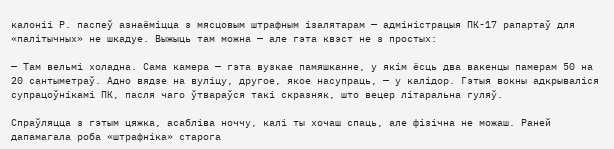калоніі Р. паспеў азнаёміцца з мясцовым штрафным ізалятарам — адміністрацыя ПК-17 рапартаў для «палітычных» не шкадуе. Выжыць там можна — але гэта квэст не з простых:

— Там вельмі холадна. Сама камера — гэта вузкае памяшканне, у якім ёсць два вакенцы памерам 50 на 20 сантыметраў. Адно вядзе на вуліцу, другое, якое насупраць, — у калідор. Гэтыя вокны адкрываліся супрацоўнікамі ПК, пасля чаго ўтвараўся такі скразняк, што вецер літаральна гуляў.

Спраўляцца з гэтым цяжка, асабліва ноччу, калі ты хочаш спаць, але фізічна не можаш. Раней дапамагала роба «штрафніка» старога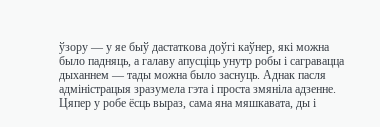ўзору — у яе быў дастаткова доўгі каўнер, які можна было падняць, а галаву апусціць унутр робы і сагравацца дыханнем — тады можна было заснуць. Аднак пасля адміністрацыя зразумела гэта і проста змяніла адзенне. Цяпер у робе ёсць выраз, сама яна мяшкавата, ды і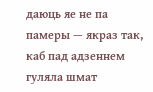даюць яе не па памеры — якраз так, каб пад адзеннем гуляла шмат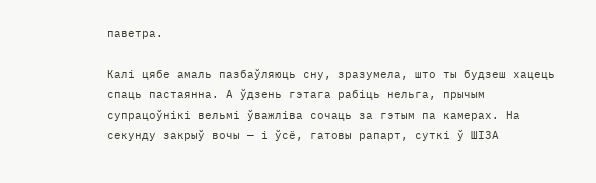паветра.

Калі цябе амаль пазбаўляюць сну, зразумела, што ты будзеш хацець спаць пастаянна. А ўдзень гэтага рабіць нельга, прычым супрацоўнікі вельмі ўважліва сочаць за гэтым па камерах. На секунду закрыў вочы — і ўсё, гатовы рапарт, суткі ў ШІЗА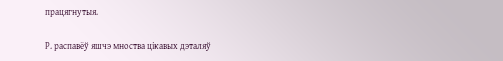працягнутыя.

Р. распавёў яшчэ мноства цікавых дэталяў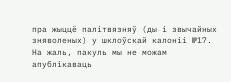пра жыццё палітвязняў (ды і звычайных зняволеных) у шклоўскай калоніі №17. На жаль, пакуль мы не можам апублікаваць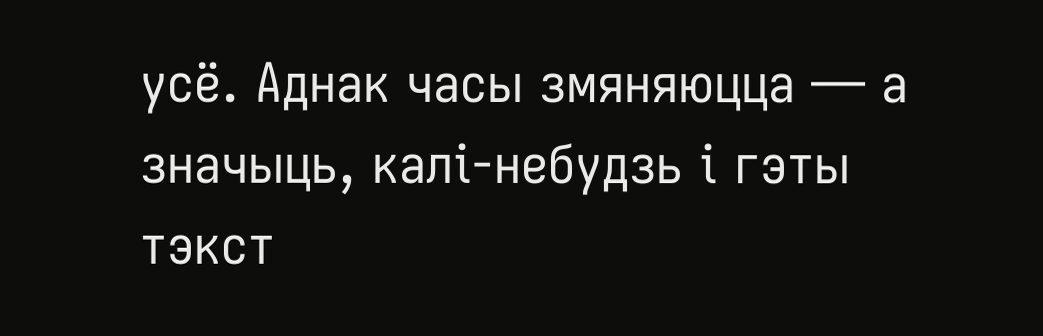усё. Аднак часы змяняюцца — а значыць, калі-небудзь і гэты тэкст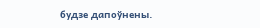будзе дапоўнены.